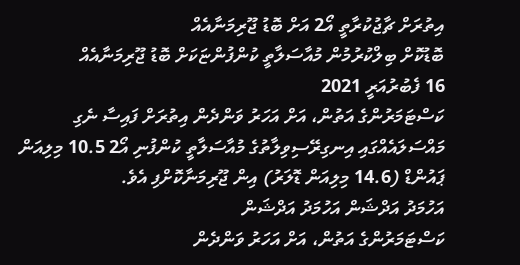އިތުރަށް ޗާޖުކުރާތީ އޯ2 އަށް ބޮޑު ޖޫރިމަނާއެއް
ބޮޑުކޮށް ބިލްކުރުމުން މުއާސަލާތީ ކުންފުންޏަކަށް ބޮޑު ޖޫރިމަނާއެއް
16 ފެބުރުއަރީ 2021
ކަސްޓަމަރުންގެ އަތުން، އަށް އަހަރު ވަންދެން އިތުރަށް ފައިސާ ނެގި މައްސަލައެއްގައި އިނގިރޭސިވިލާތުގެ މުއާސަލާތީ ކުންފުނި އޯ2 10.5 މިލިއަން ޕައުންޑް (14.6 މިލިއަން ޑޮލަރު) އިން ޖޫރިމަނާކޮށްފި އެވެ.
އަހުމަދު އަދްޝަން އަހުމަދު އަދްޝަން
ކަސްޓަމަރުންގެ އަތުން، އަށް އަހަރު ވަންދެން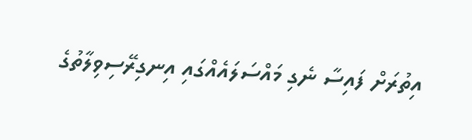އިތުރަށް ފައިސާ ނެގި މައްސަލައެއްގައި އިނގިރޭސިވިލާތުގެ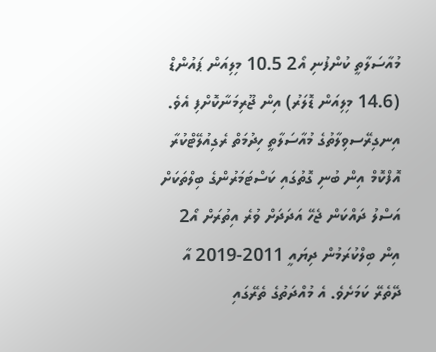މުއާސަލާތީ ކުންފުނި އޯ2 10.5 މިލިއަން ޕައުންޑް (14.6 މިލިއަން ޑޮލަރު) އިން ޖޫރިމަނާކޮށްފި އެވެ.
އިނގިރޭސވިލާތުގެ މުއާސަލާތީ ހިދުމަތް ރެގިއުލޭޓްކުރާ އޮފްކޮމް އިން ބުނި ގޮތުގައި ކަސްޓަމަރުންގެ ބިލްތަކަށް އަސްލު ދައްކަން ޖެހޭ އަދަދަށް ވުރެ އިތުރަށް އޯ2 އިން ބިލްކުރަމުން ދިޔައީ 2011-2019 އާ ދޭތެރޭ ކަމަށެވެ. އެ މުއްދަތުގެ ތެރޭގައި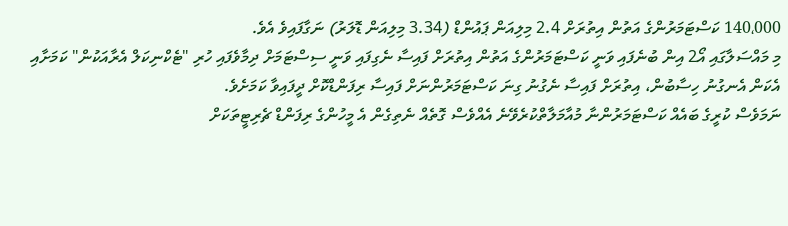140،000 ކަސްޓަމަރުންގެ އަތުން އިތުރަށް 2.4 މިލިއަން ޕައުންޑް (3.34 މިލިއަން ޑޮލަރު) ނަގާފައިވެ އެވެ.
މި މައްސަލާގައި އޯ2 އިން ބުނެފައި ވަނީ ކަސްޓަމަރުންގެ އަތުން އިތުރަށް ފައިސާ ނެގިފައި ވަނީ ސިސްޓަމަށް ދިމާވެފައި ހުރި "ޓެކްނިކަލް އެރާއަކުން" ކަމަށާއި އެކަން އެނގުނު ހިސާބުން، އިތުރަށް ފައިސާ ނެގުނު ގިނަ ކަސްޓަމަރުންނަށް ފައިސާ ރިފަންޑްކޮށް ދީފައިވާ ކަމަށެވެ.
ނަމަވެސް ކުރީގެ ބައެއް ކަސްޓަމަރުންނާ މުއާމަލާތްކުރެވޭނެ އެއްވެސް ގޮތެއް ނެތިގެން އެ މީހުންގެ ރިފަންޑް ޗެރިޓީތަކަށް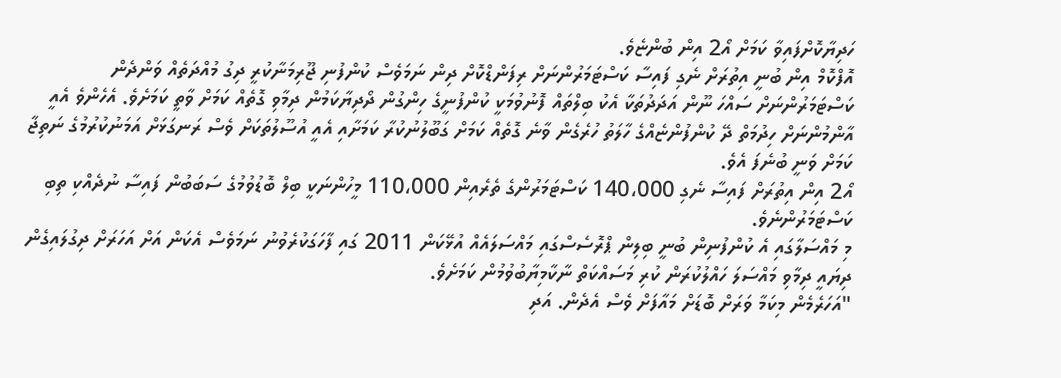ހަދިޔާކޮށްފައިވާ ކަމަށް އޯ2 އިން ބުންޏެވެ.
އޮފްކޮމް އިން ބުނީ އިތުރަށް ނެގި ފައިސާ ކަސްޓަމަރުންނަށް ރިފަންޑްކޮށް ދިން ނަމަވެސް ކުންފުނި ޖޫރިމަނާކުރީ ދިގު މުއްދަތެއް ވަންދެން ކަސްޓަމަރުންނަށް ސައްހަ ނޫން އަދަދުތަކާ އެކު ބިލްތައް ފޮނުވުމަކީ ކުންފުނީގެ ހިންގުން ދޯދިޔާކަމުން ދިމާވި ގޮތެއް ކަމަށް ވާތީ ކަމަށެވެ. އެހެންވެ އެއީ އާންމުންނަށް ހިދުމަތް ދޭ ކުންފުންޏެއްގެ ހާލަތު ހުރެގެން ވާނެ ގޮތެއް ކަމަށް ގަބޫލުނުކުރާ ކަމަށާއި އެއީ އުސޫލުތަކަށް ވެސް ރަނގަޅަށް އަމަނުކުރުމުގެ ނަތިޖާ ކަމަށް ވަނީ ބުނެފަ އެވެ.
އޯ2 އިން އިތުރަށް ފައިސާ ނެގި 140،000 ކަސްޓަމަރުންގެ ތެރެއިން 110،000 މީހުންނަކީ ބިލް ބޮޑުވުމުގެ ސަބަބުން ފައިސާ ނުދެއްކި ތިބި ކަސްޓަމަރުންނެވެ.
މި މައްސަލާގައި އެ ކުންފުނިން ބުނީ ބިލިން ޕްރޮސެސްގައި މައްސަލައެއް އުޅޭކަން 2011 ގައި ފާހަގަކުރެވުނު ނަމަވެސް އެކަން އަށް އަހަރަށް ދިގުލައިގެން ދިޔައީ ދިމާވި މައްސަލަ ހައްލުކުރަން ކުރި މަސައްކަތް ނާކާމިޔާބުވުމުން ކަމަށެވެ.
"އަހަރެމެން މިކަމާ ވަރަށް ބޮޑަށް މައާފަށް ވެސް އެދެން. އަދި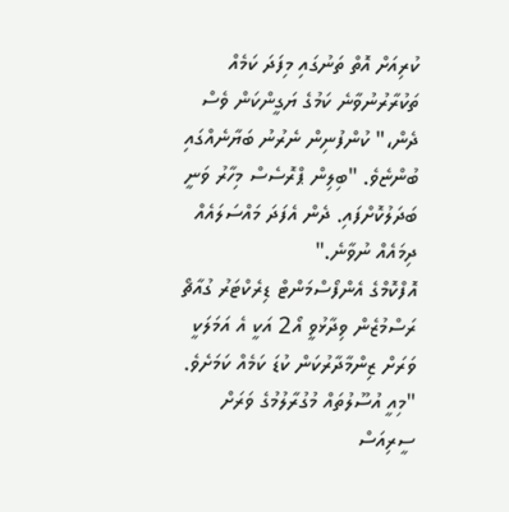ކުރިއަށް އޮތް ތަނުގައި މިފަދަ ކަމެއް ތަކުރާރުނުވާނެ ކަމުގެ ޔަގީންކަން ވެސް ދެން،" ކުންފުނިން ނެރުނު ބަޔާނެއްގައި ބުންޏެވެ. "ބިލިން ޕްރޮސެސް މިހާރު ވަނީ ބަދަލުކޮށްފައި. ދެން އެފަދަ މައްސަލައެއް ދިމައެއް ނުވާނެ."
އޮފްކޮމްގެ އެންފޯސްމަންޓް ޑިރެކްޓަރު ގުއާޗޯ ރަސްމުޒެން ވިދާޅުވީ އޯ2 އަކީ އެ އަމަލަކީ ވަރަށް ޒިންމާދާރުކަން ކުޑަ ކަމެއް ކަމަށެވެ.
"މިއީ އުސޫލުތައް މުގުރާލުމުގެ ވަރަށް ސީރިއަސް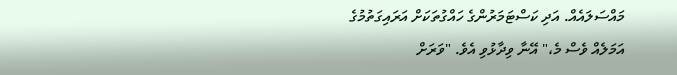މައްސަލައެއް. އަދި ކަސްޓަމަރުންގެ ހައްގުތަކަށް އަރައިގަތުމުގެ އަމަލެއް ވެސް މެ،" އޭނާ ވިދާޅުވި އެވެ. "ވަރަށް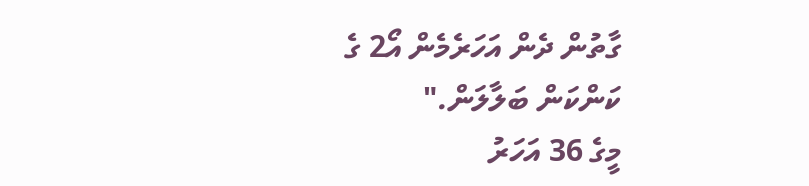ގާތުން ދެން އަހަރެމެން އޯ2 ގެ ކަންކަން ބަލާލަން."
މީގެ 36 އަހަރު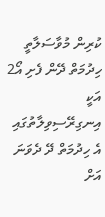ކުރިން މުވާސަލާތީ ހިދުމަތް ދޭން ފެށި އޯ2 އަކީ އިނގިރޭސިވިލާތުގައި އެ ހިދުމަތް ދޭ ދެވަނަ އަށް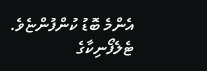އެންމެ ބޮޑު ކުންފުންޏެވެ. ޓެލެފޯނިކާގެ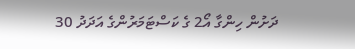ދަށުން ހިންގާ އޯ2 ގެ ކަސްޓަމަރުންގެ އަދަދު 30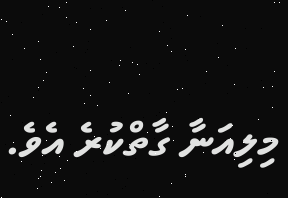މިލިއަނާ ގާތްކުރެ އެވެ.